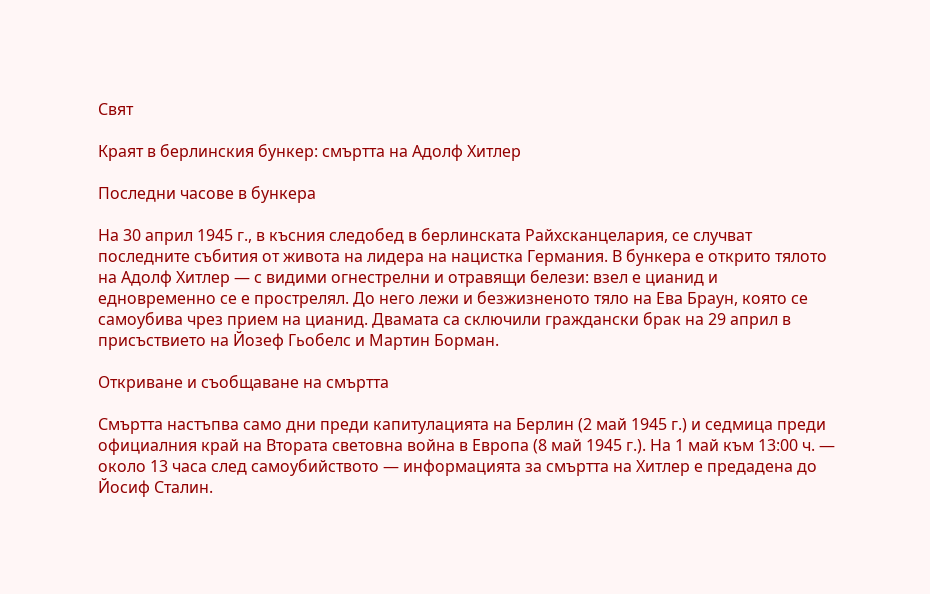Свят

Краят в берлинския бункер: смъртта на Адолф Хитлер

Последни часове в бункера

На 30 април 1945 г., в късния следобед в берлинската Райхсканцелария, се случват последните събития от живота на лидера на нацистка Германия. В бункера е открито тялото на Адолф Хитлер — с видими огнестрелни и отравящи белези: взел е цианид и едновременно се е прострелял. До него лежи и безжизненото тяло на Ева Браун, която се самоубива чрез прием на цианид. Двамата са сключили граждански брак на 29 април в присъствието на Йозеф Гьобелс и Мартин Борман.

Откриване и съобщаване на смъртта

Смъртта настъпва само дни преди капитулацията на Берлин (2 май 1945 г.) и седмица преди официалния край на Втората световна война в Европа (8 май 1945 г.). На 1 май към 13:00 ч. — около 13 часа след самоубийството — информацията за смъртта на Хитлер е предадена до Йосиф Сталин.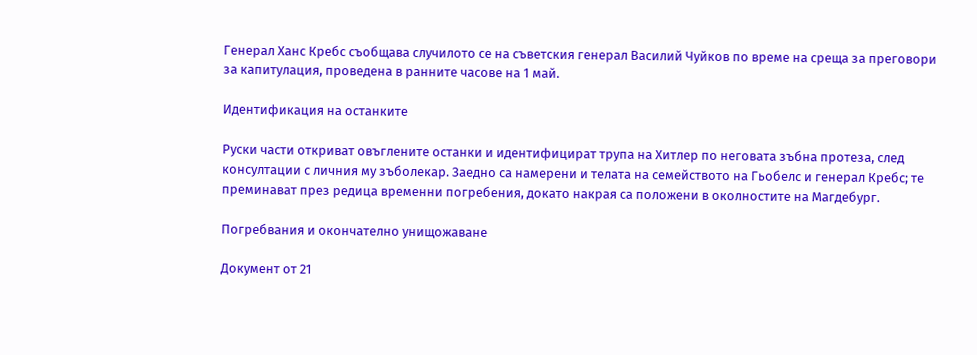Генерал Ханс Кребс съобщава случилото се на съветския генерал Василий Чуйков по време на среща за преговори за капитулация, проведена в ранните часове на 1 май.

Идентификация на останките

Руски части откриват овъглените останки и идентифицират трупа на Хитлер по неговата зъбна протеза, след консултации с личния му зъболекар. Заедно са намерени и телата на семейството на Гьобелс и генерал Кребс; те преминават през редица временни погребения, докато накрая са положени в околностите на Магдебург.

Погребвания и окончателно унищожаване

Документ от 21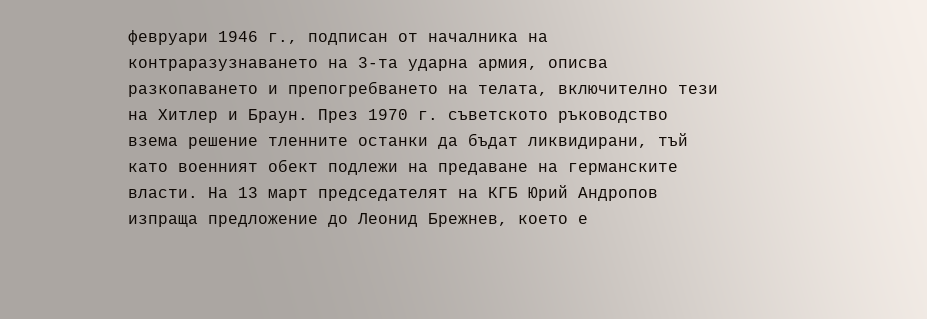февруари 1946 г., подписан от началника на контраразузнаването на 3-та ударна армия, описва разкопаването и препогребването на телата, включително тези на Хитлер и Браун. През 1970 г. съветското ръководство взема решение тленните останки да бъдат ликвидирани, тъй като военният обект подлежи на предаване на германските власти. На 13 март председателят на КГБ Юрий Андропов изпраща предложение до Леонид Брежнев, което е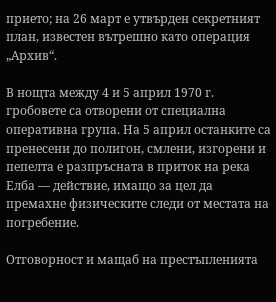прието; на 26 март е утвърден секретният план, известен вътрешно като операция „Архив“.

В нощта между 4 и 5 април 1970 г. гробовете са отворени от специална оперативна група. На 5 април останките са пренесени до полигон, смлени, изгорени и пепелта е разпръсната в приток на река Елба — действие, имащо за цел да премахне физическите следи от местата на погребение.

Отговорност и мащаб на престъпленията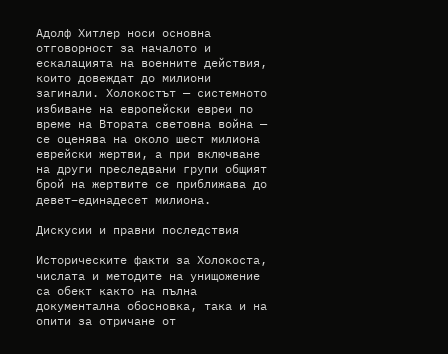Адолф Хитлер носи основна отговорност за началото и ескалацията на военните действия, които довеждат до милиони загинали. Холокостът — системното избиване на европейски евреи по време на Втората световна война — се оценява на около шест милиона еврейски жертви, а при включване на други преследвани групи общият брой на жертвите се приближава до девет–единадесет милиона.

Дискусии и правни последствия

Историческите факти за Холокоста, числата и методите на унищожение са обект както на пълна документална обосновка, така и на опити за отричане от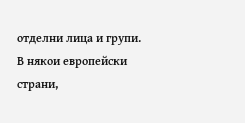отделни лица и групи. В някои европейски страни,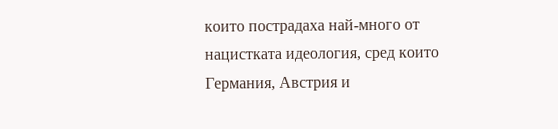които пострадаха най-много от нацистката идеология, сред които Германия, Австрия и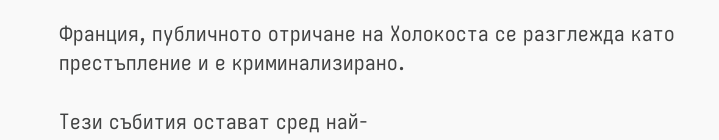Франция, публичното отричане на Холокоста се разглежда като престъпление и е криминализирано.

Тези събития остават сред най-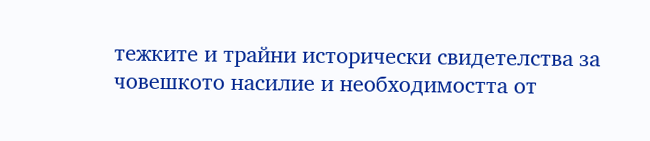тежките и трайни исторически свидетелства за човешкото насилие и необходимостта от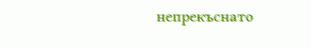непрекъснато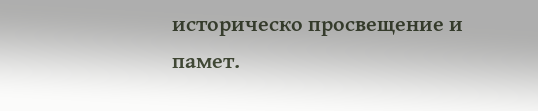историческо просвещение и памет.